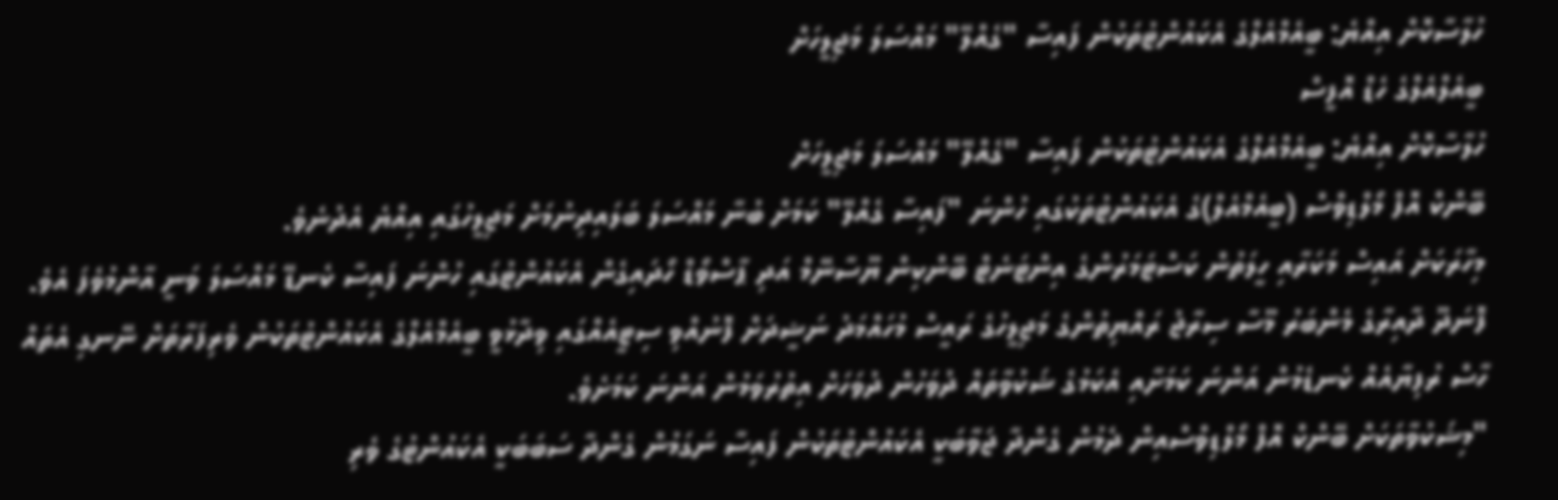ހުލާސާކޮށް އިއްޔެ: ބީއެމްއެލްގެ އެކައުންޓުތަކުން ފައިސާ "ގެއްލޭ" މައްސަލަ މަޖިލީހަށް
ބީއެލްއެލްގެ ހެޑް އޮފީސް
ހުލާސާކޮށް އިއްޔެ: ބީއެމްއެލްގެ އެކައުންޓުތަކުން ފައިސާ "ގެއްލޭ" މައްސަލަ މަޖިލީހަށް
ބޭންކް އޮފް މޯލްޑިވްސް (ބީއެމްއެލް)ގެ އެކައުންޓުތަކުގައި ހުންނަ "ފައިސާ ގެއްލޭ" ކަމަށް ބުނާ މައްސަލަ ބަލައިދިނުމަށް މަޖިލީހުގައި އިއްޔެ އެދުނެވެ.
މިހާރަކަށް އައިސް މަކަރާއި ހީލަތުން ކަސްޓަމަރުންގެ އިންޓަނެޓް ބޭންކިން ޔޫސާނޭމް އަދި ޕާސްވޯޑް ހޯދައިގެން އެކައުންޓުގައި ހުންނަ ފައިސާ ކެނޑޭ މައްސަލަ ވަނީ އާންމުވެފަ އެވެ.
ފޮނަދޫ ދާއިރާގެ މެންބަރު މޫސާ ސިރާޖު ރައްޔިތުންގެ މަޖިލީހުގެ ރައީސް މުހައްމަދު ނަޝީދަށް ފޮނުއްވި ސިޓީއެއްގައި ވިދާޅުވީ ބީއެމްއެލްގެ އެކައުންޓުތަކުން ވެރިފަރާތަށް ނޭނގި އެތައް ހާސް ރުފިޔާއެއް ކެނޑެމުން އަންނަ ކަމަށާއި އެކަމުގެ ޝަކުވާތައް ދުވަހުން ދުވަހަށް އިތުރުވަމުން އަންނަ ކަމަށެވެ.
"މިޝަކުވާތަކަށް ބޭންކް އޮފް މޯލްޑިވްސްއިން ދެމުން ގެންދާ ޖަވާބަކީ އެކައުންޓުތަކުން ފައިސާ ނަގަމުން ގެންދާ ސަބަބަކީ އެކައުންޓުގެ ވެރި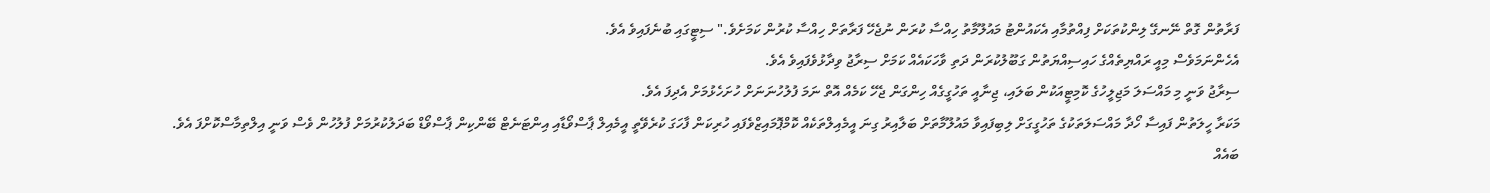ފަރާތުން ގޮތް ނޭނގޭ ލިންކުތަކަށް ފިއްތުމާއި އެކައުންޓު މައުލޫމާތު ހިއްސާ ކުރަން ނުޖެހޭ ފަރާތަށް ހިއްސާ ކުރުން ކަމަށެވެ." ސިޓީގައި ބުނެފައިވެ އެވެ.
އެހެންނަމަވެސް މިއީ ރައްޔިތެއްގެ ހައިސިއްޔަތުން ގަބޫލުކުރަން ދަތި ވާހަކައެއް ކަމަށް ސިރާޖު ވިދާޅުވެފައިވެ އެވެ.
ސިރާޖު ވަނީ މި މައްސަލަ މަޖިލީހުގެ ކޮމިޓީއަކުން ބަލައި، ޖިނާއީ ތަހުގީގެއް ހިންގަން ޖެހޭ ކަމެއް އޮތް ނަމަ ފުލުހުނަނަށް ހުށަހެޅުމަށް އެދިފަ އެވެ.
މަކަރާ ހީލަތުން ފައިސާ ހޯދާ މައްސަލަތަކުގެ ތަހުގީގަށް ލިބިފައިވާ މައުލޫމާތަށް ބަލާއިރު ގިނަ އީމެއިލްތަކެއް ކޮމްޕޮމައިޒްވެފައި ހުރިކަން ފާހަގަ ކުރެވޭތީ އީމެއިލް ޕާސްވޯޑާއި އިންޓަނެޓް ބޭންކިން ޕާސްވޯޑް ބަދަލުކުރުމަށް ފުލުހުން ވެސް ވަނީ އިލްތިމާސްކޮށްފަ އެވެ.
ބައެއް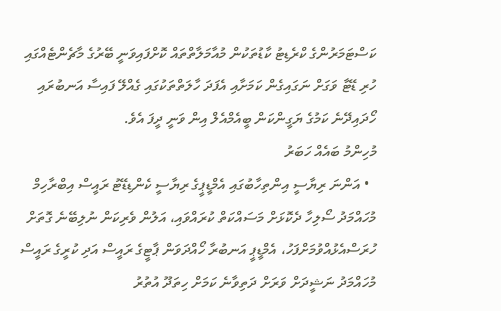ކަސްޓަމަރުންގެ ކްރެޑިޓު ކާޑުތަކުން މުއާމަލާތްތައް ކޮށްފައިވަނީ ބޭރުގެ މާޗެންޓެއްގައި ހުރި ޑޭޓާ ވަގަށް ނަގައިގެން ކަމަށާއި އެފަދަ ހާލަތްތަކުގައި ގެއްލޭ ފައިސާ އަނބުރައި ހޯދައިދޭނެ ކަމުގެ ޔަގީންކަން ބީއެމްއެލް އިން ވަނީ ދީފަ އެވެ.
މުހިންމު ބައެއް ހަބަރު
  • އަންނަ ރިޔާސީ އިންތިހާބުގައި އެމްޑީޕީގެ ރިޔާސީ ކެންޑިޑޭޓު ރައީސް އިބްރާހިމް މުހައްމަދު ސޯލިހާ ދެކޮޅަށް މަސައްކަތް ކުރައްވައި، އަލުން ވެރިކަން ނުލިބޭނެ ގޮތަށް ހުރަސްއެޅުއްވުމަށްފަހު، އެމްޑީޕީ އަނބުރާ ހޯއްދަވަން ޕާޓީގެ ރައީސް އަދި ކުރީގެ ރައީސް މުހައްމަދު ނަޝީދަށް ވަރަށް ދަތިވާނެ ކަމަށް ހިތަދޫ އުތުރު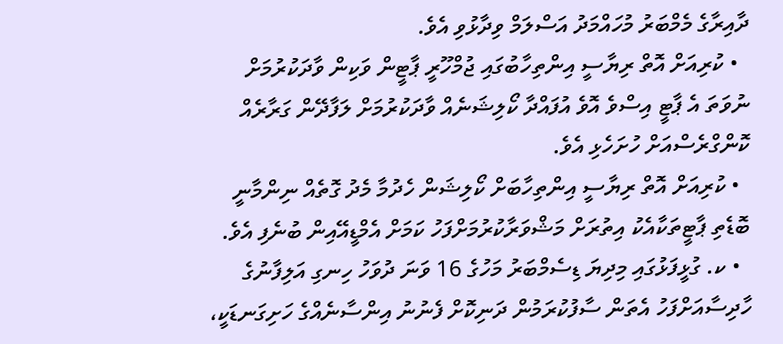ދާއިރާގެ މެމްބަރު މުހައްމަދު އަސްލަމް ވިދާޅުވި އެވެ.
  • ކުރިއަށް އޮތް ރިޔާސީ އިންތިހާބުގައި ޖުމްހޫރީ ޕާޓީން ވަކިން ވާދަކުރުމަށް ނުވަތަ އެ ޕާޓީ އިސްވެ އޮވެ އުފައްދާ ކޯލިޝަނެއް ވާދަކުރުމަށް ލަފާދޭން ގަރާރެއް ކޮންގްރެސްއަށް ހުށަހެޅި އެވެ.
  • ކުރިއަށް އޮތް ރިޔާސީ އިންތިހާބަށް ކޯލިޝަން ހެދުމާ މެދު ގޮތެއް ނިންމާނީ ބޮޑެތި ޕާޓީތަކާއެކު އިތުރަށް މަޝްވަރާކުރުމަށްފަހު ކަމަށް އެމްޑީއޭއިން ބުނެފި އެވެ.
  • ކ. ގުޅީފަޅުގައި މިދިޔަ ޑިސެމްބަރު މަހުގެ 16 ވަނަ ދުވަހު ހިނގި އަލިފާނުގެ ހާދިސާއަށްފަހު އެތަން ސާފުކުރަމުން ދަނިކޮށް ފެނުނު އިންސާނެއްގެ ހަށިގަނޑަކީ،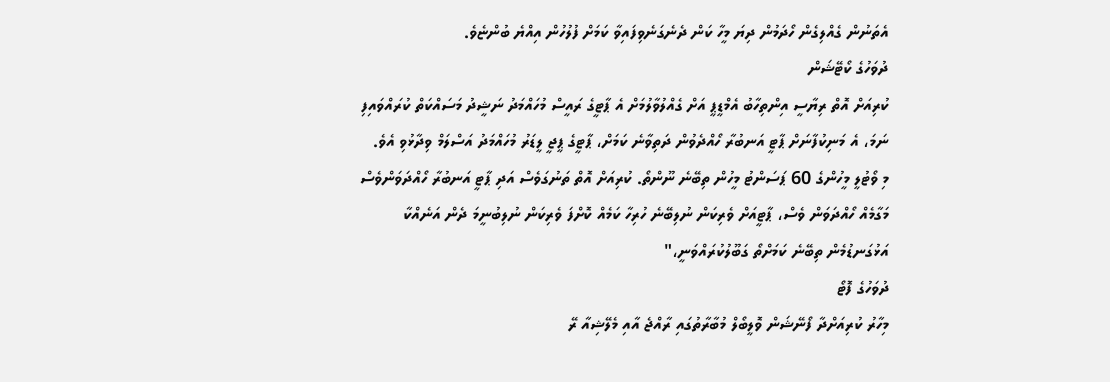އެތަނުން ގެއްލިގެން ހޯދަމުން ދިޔަ މީހާ ކަން ދެނެގަނެވިފައިވާ ކަމަށް ފުލުހުން އިއްޔެ ބުންޏެވެ.
ދުވަހުގެ ކޯޓޭޝަން
ކުރިއަށް އޮތް ރިޔާސީ އިންތިހާބު އެމްޑީޕީ އަށް ގެއްލުވާލުމަށް އެ ޕާޓީގެ ރައީސް މުހައްމަދު ނަޝީދު މަސައްކަތް ކުރައްވައިފި ނަމަ، އެ މަނިކުފާނަށް ޕާޓީ އަނބުރާ ހޯއްދެވުން ދަތިވާނެ ކަމަށް، ޕާޓީގެ ޕީޖީ ލީޑަރު މުހައްމަދު އަސްލަމް ވިދާޅުވި އެވެ.
މި ވޯޓުލީ މީހުންގެ 60 ޕަސަންޓު މީހުން ތިބޭނެ ނޫންތޯ. ކުރިއަށް އޮތް ތަނުގަވެސް އަދި ޕާޓީ އަނބުރާ ހޯއްދަވަންވެސް މަގާމެއް ހޯއްދަވަން ވެސް، ޕާޓީއަށް ވެރިކަން ނުލިބޭނެ ހުރިހާ ކަމެއް ކޮށްފަ ވެރިކަން ނުލިބުނީމަ ދެން އަނެއްކާ އަޅުގަނޑުމެން ތިބޭނެ ކަމަށްތޯ ގަބޫލުކުރައްވަނީ،"
ދުވަހުގެ ފޮޓޯ
މިހާރު ކުރިއަށްދާ ފޯނޭޝަން ވޮލީބޯލް މުބާރާތުގައި ރާއްޖެ އާއި މެލޭޝިއާ ރޭ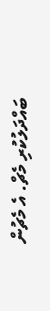ބައްދަލުކުރި މެޗް. އެ މެޗުން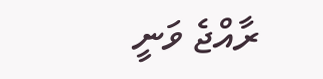ރާއްޖެ ވަނީ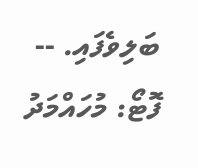ބަލިވެފައި. -- ފޮޓޯ: މުހައްމަދު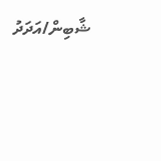ޝާބިން/އަދަދު